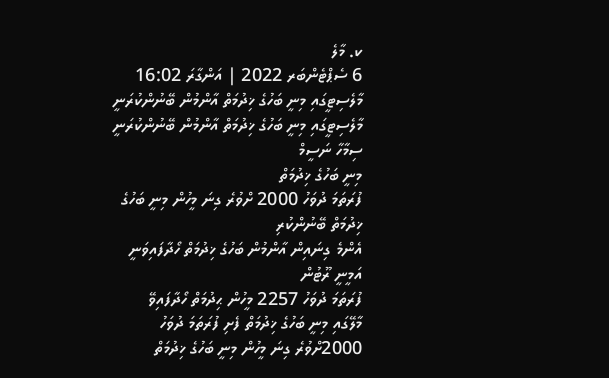ކ. މާލެ
6 ސެޕްޓެންބަރ 2022 | އަންގާރަ 16:02
މާލެސިޓީގައި މިނީ ބަހުގެ ޚިދުމަތް އާންމުން ބޭނުންކުރަނީ
މާލެސިޓީގައި މިނީ ބަހުގެ ޚިދުމަތް އާންމުން ބޭނުންކުރަނީ
ސިމާހާ ނަސީމް
މިނީ ބަހުގެ ޚިދުމަތް
ފުރަތަމަ ދުވަހު 2000 ށްވުރެ ގިނަ މީހުން މިނީ ބަހުގެ ޚިދުމަތް ބޭނުންކުރި
އެންމެ ގިނައިން އާންމުން ބަހުގެ ޚިދުމަތް ހޯދާފައިވަނީ އަމީނީ ރޫޓުން
ފުރަތަމަ ދުވަހު 2257 މީހުން ޙިދުމަތް ހޯދާފައިވޭ
މާލޭގައި މިނީ ބަހުގެ ޚިދުމަތް ފެށި ފުރަތަމަ ދުވަހު 2000ށްވުރެ ގިނަ މީހުން މިނީ ބަހުގެ ޚިދުމަތް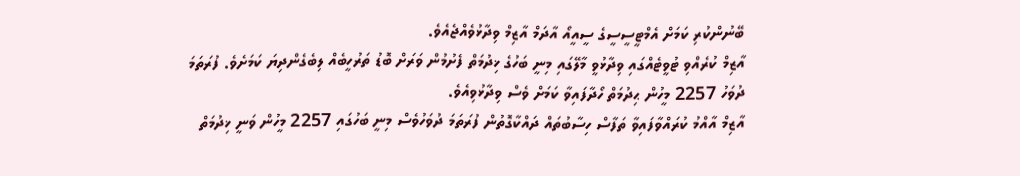ބޭނުންކުރި ކަމަށް އެމްޓީސީސީގެ ސީއީއޯ އާދަމް އާޒިމް ވިދާޅުވެއްޖެއެވެ.
އާޒިމް ކުރެއްވި ޓުވީޓެއްގައި ވިދާޅުވީ މާލޭގައި މިނީ ބަހުގެ ޚިދުމަތް ފެށުމުން ވަރަށް ބޮޑު ތަރުހީބެއް ލިބެގެންދިޔަ ކަމަށެވެ. ފުރަތަމަ ދުވަހު 2257 މީހުން ޙިދުމަތް ހޯދާފައިވާ ކަމަށް ވެސް ވިދާޅުވިއެވެ.
އާޒިމް އާއްމު ކުރައްވާފައިވާ ތަފާސް ހިސާބުތައް ދައްކާގޮތުން ފުރަތަމަ ދުވަހުވެސް މިނީ ބަހުގައި 2257 މީހުން ވަނީ ޚިދުމަތް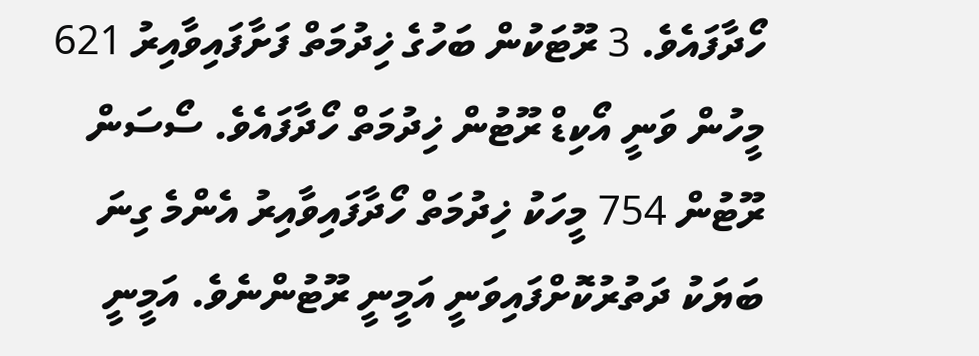ހޯދާފައެވެ. 3 ރޫޓަކުން ބަހުގެ ޚިދުމަތް ފަށާފައިވާއިރު 621 މީހުން ވަނީ އޯކިޑް ރޫޓުން ޚިދުމަތް ހޯދާފައެވެ. ސޯސަން ރޫޓުން 754 މީހަކު ޚިދުމަތް ހޯދާފައިވާއިރު އެންމެ ގިނަ ބަޔަކު ދަތުރުކޮށްފައިވަނީ އަމީނީ ރޫޓުންނެވެ. އަމީނީ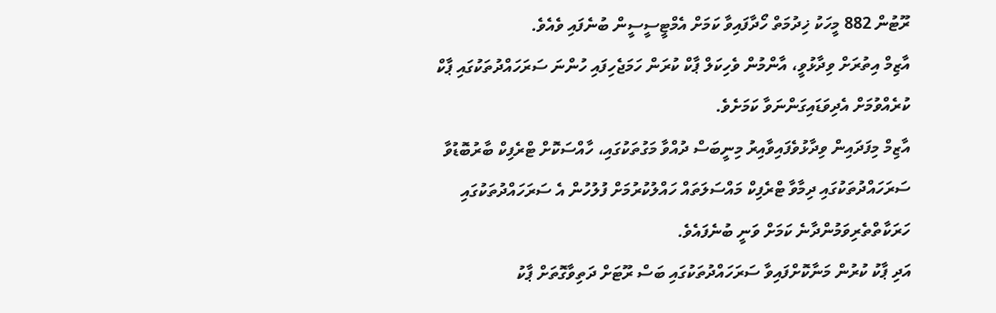ރޫޓުން 882 މީހަކު ޚިދުމަތް ހޯދާފައިވާ ކަމަށް އެމްޓީސީސީން ބުނެފައި ވެއެވެ.
އާޒިމް އިތުރަށް ވިދާޅުވީ، އާންމުން ވެހިކަލް ޕާކް ކުރަން ހަމަޖެހިފައި ހުންނަ ސަރަހައްދުތަކުގައި ޕާކް ކުރެއްވުމަށް އެދިވަޑައިގަންނަވާ ކަމަށެވެ.
އާޒިމް މިފަދައިން ވިދާޅުވެފައިވާއިރު މިނީބަސް ދުއްވާ މަގުތަކުގައި، ހާއްސަކޮށް ޓްރެފިކް ބާރުބޮޑުވާ ސަރަހައްދުތަކުގައި ދިމާވާ ޓްރެފިކް މައްސަލަތައް ހައްލުކުރުމަށް ފުލުހުން އެ ސަރަހައްދުތަކުގައި ހަރަކާތްތެރިވަމުންދާނެ ކަމަށް ވަނީ ބުނެފައެވެ.
އަދި ޕާކު ކުރުން މަނާކޮށްފައިވާ ސަރަހައްދުތަކުގައި ބަސް ރޫޓަށް ދަތިވާގޮތަށް ޕާކު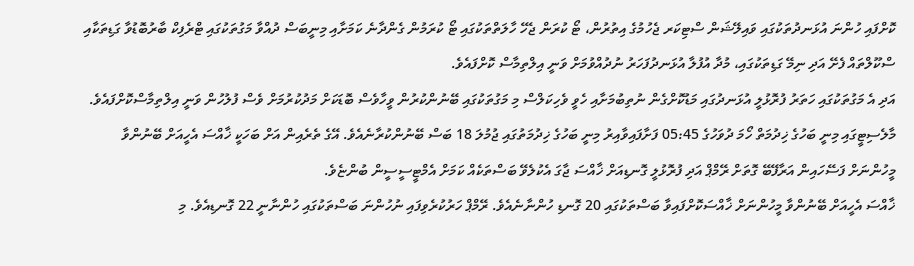ކޮށްފައި ހުންނަ އުޅަނދުތަކުގައި ވައިލޭޝަން ސްޓިކަރ ޖެހުމުގެ އިތުރުން، ޓޯ ކުރަން ޖެހޭ ހާލަތްތަކުގައި ޓޯ ކުރަމުން ގެންދާނެ ކަމަށާއި މިނީބަސް ދުއްވާ މަގުތަކުގައި ޓްރެފިކް ބާރުބޮޑުވާ ގަޑިތަކާއި ސްކޫލްތައް ފެށޭ އަދި ނިމޭ ގަޑިތަކުގައި، މުދާ އުފުލާ އުޅަނދުފަހަރު ނުދުއްވުމަށް ވަނީ އިލްތިމާސް ކޮށްފައެވެ.
އަދި އެ މަގުތަކުގައި ހަތަރު ފުރޮޅުލީ އުޅަނދުގައި މަޑުކޮށްގެން ނުތިބުމަށާއި ހެވީ ވެހިކަލްސް މި މަގުތަކުގައި ބޭނުންކުރުން ވީހާވެސް ބޮޑަކަށް މަދުކުރުމަށް ވެސް ފުލުހުން ވަނީ އިލްތިމާސްކޮށްފައެވެ.
މާލެސިޓީގައި މިނީ ބަހުގެ ޚިދުމަތް ހޯމަ ދުވަހުގެ 05:45 ފަށާފައިވާއިރު މިނީ ބަހުގެ ޚިދުމަތުގައި ޖުމުލަ 18 ބަސް ބޭނުންކުރާނެއެވެ. އޭގެ ތެރެއިން އަށް ބަހަކީ ޚާއްސަ އެހީއަށް ބޭނުންވާ މީހުންނަށް ފަސޭހައިން އަރާފޭބޭ ގޮތަށް ރޭމްޕް އަދި ފުރޮޅުލީ ގޮނޑިއަށް ޚާއްސަ ޖާގަ އެކުލެވޭ ބަސްތަކެއް ކަމަށް އެމްޓީސީސީން ބުންޏެވެ.
ޚާއްސަ އެހީއަށް ބޭނުންވާ މީހުންނަށް ޚާއްސަކޮށްފައިވާ ބަސްތަކުގައި 20 ގޮނޑި ހުންނާނެއެވެ. ރޭމްޕް ހަރުކުރެވިފައި ނުހުންނަ ބަސްތަކުގައި ހުންނާނީ 22 ގޮނޑިއެވެ. މި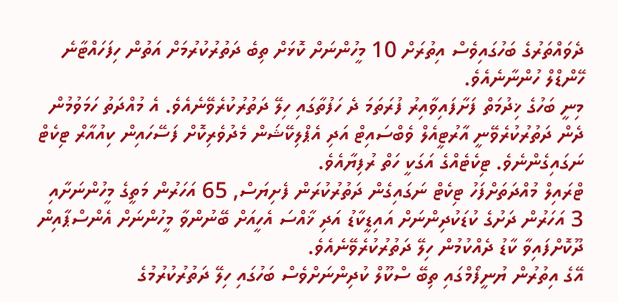ދެވައްތަރުގެ ބަހުގައިވެސް އިތުރަށް 10 މީހުންނަށް ކޮޅަށް ތިބެ ދަތުރުކުރުމަށް އަތުން ހިފަހައްޓާނެ ހޭންޑްލް ހުންނާނެއެވެ.
މިނީ ބަހުގެ ޚިދުމަތް ފަށާފައިވާއިރު ފުރަތަމަ ދެ ހަފުތާގައި ހިލޭ ދަތުރުކުރެވޭނެއެވެ. އެ މުއްދަތު ހަމަވުމުން ދެން ދަތުރުކުރެވޭނީ އާރުޓީއެލް ވެބްސައިޓް އަދި އެޕްލިކޭޝަން މެދުވެރިކޮށް ފަސޭހައިން ކިއުއާރް ޓިކެޓް ނަގައިގެންނެވެ. ޓިކެޓެއްގެ އަގަކީ ހަތް ރުފިޔާއެވެ.
ޓްރައިލް މުއްދަތަށްފަހު ޓިކެޓް ނަގައިގެން ދަތުރުކުރަން ފެށިޔަސް, 65 އަހަރުން މަތީގެ މީހުންނަށާއި 3 އަހަރުން ދަށުގެ ކުޑަކުދިންނަށް އައިޑީކާޑު އަދި ޚާއްސަ އެހީއަށް ބޭނުންވާ މީހުންނަށް އެންސްޕާއިން ދޫކޮށްފައިވާ ކާޑު ދެއްކުމުން ހިލޭ ދަތުރުކުރެވޭނެއެވެ.
އޭގެ އިތުރުން ޔުނީފޯމްގައި ތިބޭ ސްކޫލް ކުދިންނަށްވެސް ބަހުގައި ހިލޭ ދަތުރުކުރުމުގެ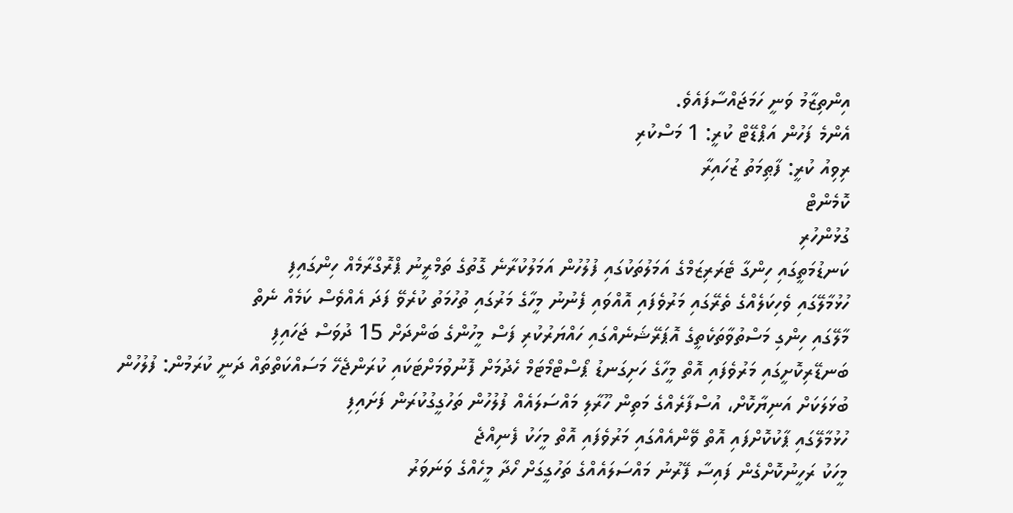އިންތިޒާމު ވަނީ ހަމަޖައްސާފައެވެ.
އެންމެ ފަހުން އަޕްޑޭޓް ކުރީ: 1 މަސްކުރި
ރިވިއު ކުރީ: ފާޠިމަތު ޒުހައިރާ
ކޮމެންޓް
ގުޅުންހުރި
ކަނޑުމަތީގައި ހިންގާ ޓެރަރިޒަމްގެ އަމަލުތަކުގައި ފުލުހުން އަމަލުކުރާނެ ގޮތުގެ ތަމްރީނު ޕްރޮގްރާމެއް ހިންގައިފި
ހުޅުމާލޭގައި ވެހިކަލެއްގެ ތެރޭގައި މަރުވެފައި އޮއްވައި ފެނުނު މީހާގެ މަރުގައި ތުހުމަތު ކުރެވޭ ފަދަ އެއްވެސް ކަމެއް ނެތް
މާލޭގައި ހިންގި މަސްތުވާތަކެތީގެ އޮޕަރޭޝަނެއްގައި ހައްޔަރުކުރި ފަސް މީހުންގެ ބަންދަށް 15 ދުވަސް ޖަހައިފި
ބަނޑޭރިކޮށީގައި މަރުވެފައި އޮތް މީހާގެ ހަށިގަނޑު ޕޯސްޓްމޯޓަމް ހެދުމަށް ފޮނުވުމަށްޓަކައި ކުރަންޖެހޭ މަސައްކަތްތައް ދަނީ ކުރަމުން: ފުލުހުން
ބުޅަލަކަށް އަނިޔާކޮށް، އުސްފާރެއްގެ މަތިން ހޫރާލި މައްސަލައެއް ފުލުހުން ތަހުގީގުކުރަން ފަށައިފި
ހުޅުމާލޭގައި ޕާކުކޮށްފައި އޮތް ވޭންއެއްގައި މަރުވެފައި އޮތް މީހަކު ފެނިއްޖެ
މީހަކު ރަހީނުކޮށްގެން ފައިސާ ފޭރުނު މައްސަލައެއްގެ ތަހުގީގަށް ހޯދާ މީހެއްގެ ވަނަވަރު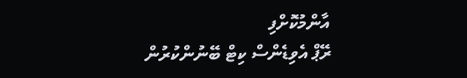އާންމުކޮށްފި
ރޭޕް އެވިޑެންސް ކިޓް ބޭނުންކުރުން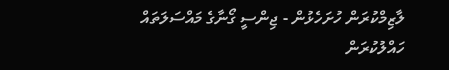ލާޒިމްކުރަން ހުށަހެޅުން - ޖިންސީ ގޯނާގެ މައްސަލަތައް ހައްލުކުރަން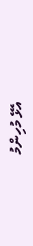އެޅޭ މުހިންމު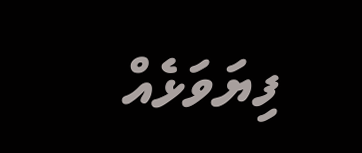ފިޔަވަޅެއް